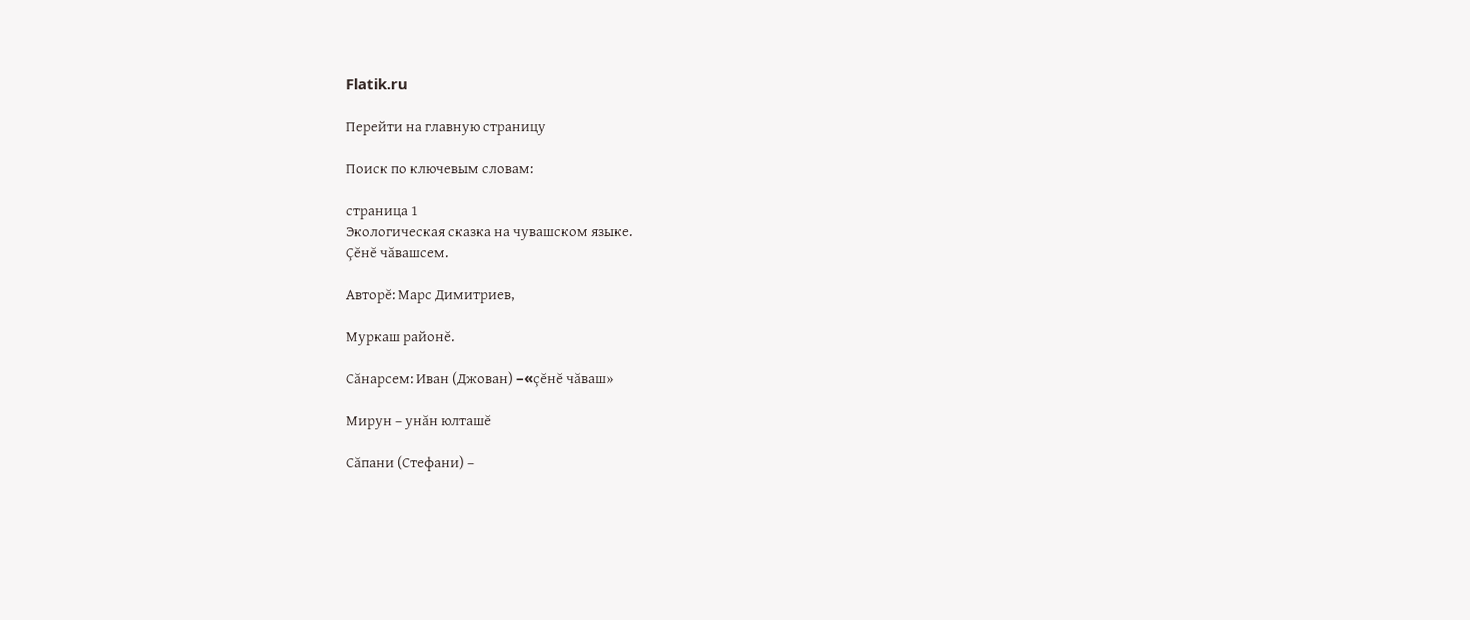Flatik.ru

Перейти на главную страницу

Поиск по ключевым словам:

страница 1
Экологическая сказка на чувашском языке.
Çĕнĕ чăвашсем.

Авторĕ: Марс Димитриев,

Муркаш районĕ.

Сăнарсем: Иван (Джован) –«çĕнĕ чăваш»

Мирун – унăн юлташĕ

Сăпани (Стефани) –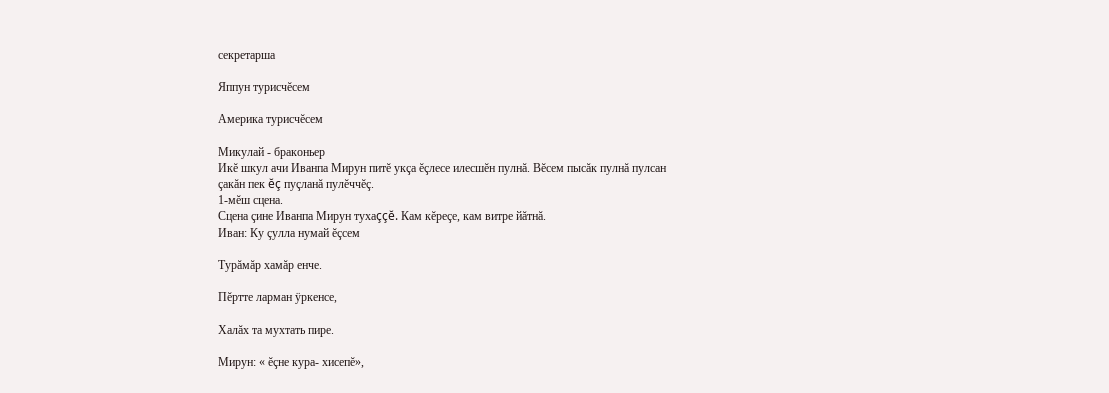секретарша

Яппун турисчĕсем

Америка турисчĕсем

Микулай - браконьер
Икĕ шкул ачи Иванпа Мирун питĕ укçа ĕçлесе илесшĕн пулнă. Вĕсем пысăк пулнă пулсан çакăн пек ĕç пуçланă пулĕччĕç.
1-мĕш сцена.
Сцена çине Иванпа Мирун тухаççĕ. Кам кĕреçе, кам витре йăтнă.
Иван: Ку çулла нумай ĕçсем

Турăмăр хамăр енче.

Пĕртте ларман ÿркенсе,

Халăх та мухтать пире.

Мирун: « ĕçне кура- хисепĕ»,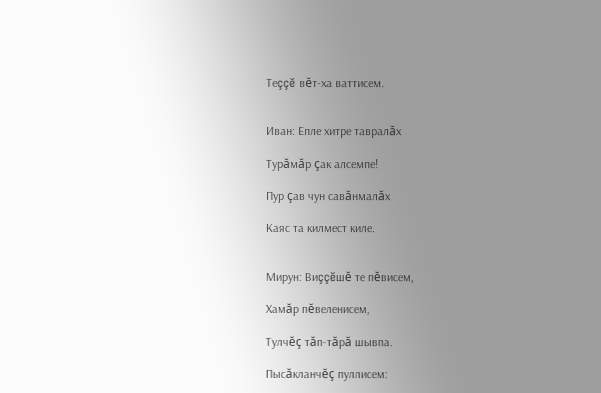Теççĕ вĕт-ха ваттисем.


Иван: Епле хитре тавралăх

Турăмăр çак алсемпе!

Пур çав чун савăнмалăх

Каяс та килмест киле.


Мирун: Виççĕшĕ те пĕвисем,

Хамăр пĕвеленисем,

Тулчĕç тăп-тăрă шывпа.

Пысăкланчĕç пуллисем: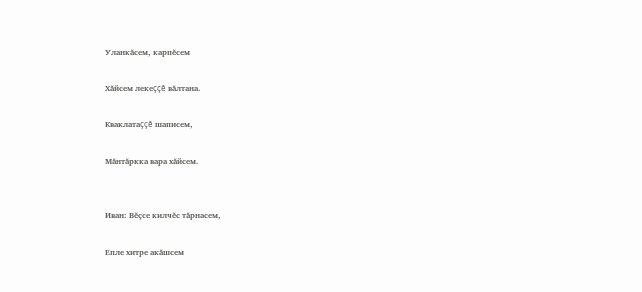Уланкăсем, карпĕсем

Хăйсем лекеççĕ вăлтана.

Кваклатаççĕ шаписем,

Мăнтăркка вара хăйсем.


Иван: Вĕçсе килчĕс тăрнасем,

Епле хитре акăшсем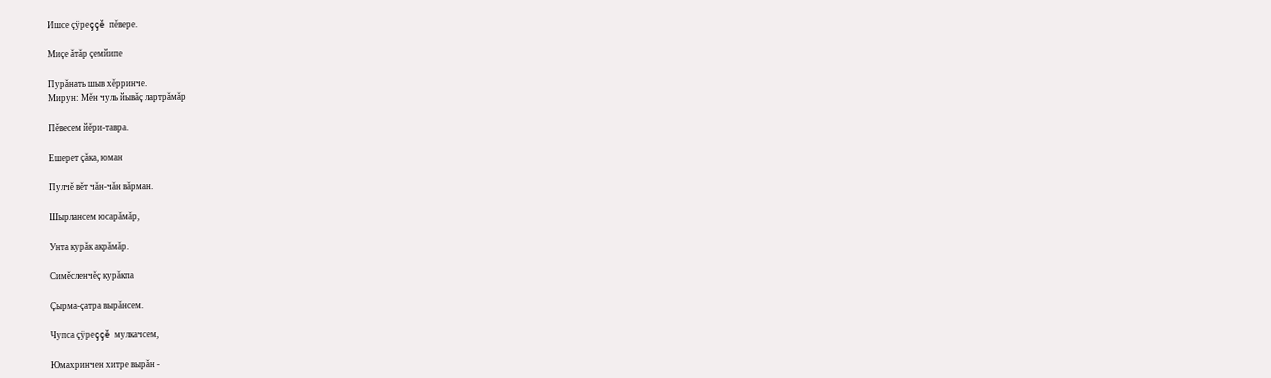Ишсе çÿреççĕ пĕвере.

Миçе ăтăр çемйипе

Пурăнать шыв хĕрринче.
Мирун: Мĕн чуль йывăç лартрăмăр

Пĕвесем йĕри-тавра.

Ешерет çăка, юман

Пулчĕ вĕт чăн-чăн вăрман.

Шырлансем юсарăмăр,

Унта курăк акрăмăр.

Симĕсленчĕç курăкпа

Çырма-çатра вырăнсем.

Чупса çÿреççĕ мулкачсем,

Юмахринчен хитре вырăн -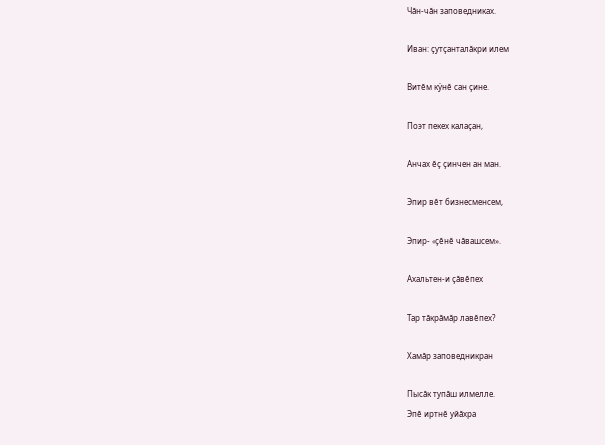Чăн-чăн заповедниках.

Иван: çутçанталăкри илем

Витĕм кÿнĕ сан çине.

Поэт пекех калаçан,

Анчах ĕç çинчен ан ман.

Эпир вĕт бизнесменсем,

Эпир- «çĕнĕ чăвашсем».

Ахальтен-и çăвĕпех

Тар тăкрăмăр лавĕпех?

Хамăр заповедникран

Пысăк тупăш илмелле.
Эпĕ иртнĕ уйăхра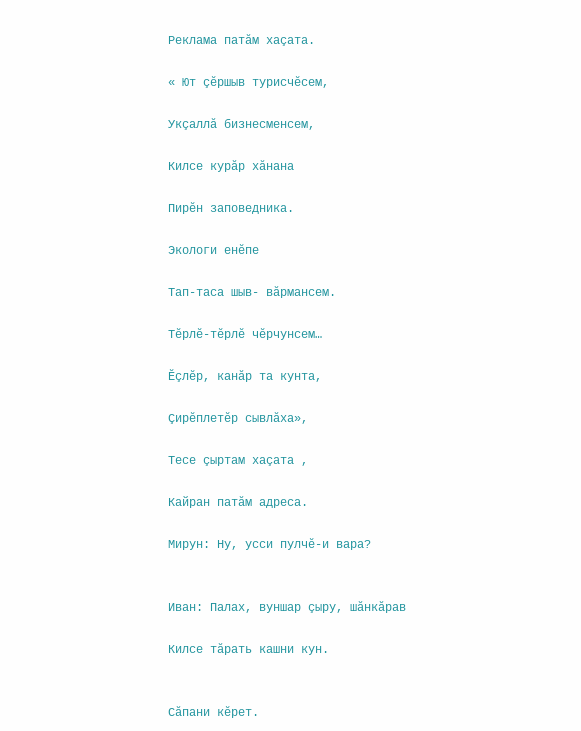Реклама патăм хаçата.

« Ют çĕршыв турисчĕсем,

Укçаллă бизнесменсем,

Килсе курăр хăнана

Пирĕн заповедника.

Экологи енĕпе

Тап-таса шыв- вăрмансем.

Тĕрлĕ-тĕрлĕ чĕрчунсем…

Ĕçлĕр, канăр та кунта,

Çирĕплетĕр сывлăха»,

Тесе çыртам хаçата ,

Кайран патăм адреса.

Мирун: Ну, усси пулчĕ-и вара?


Иван: Палах, вуншар çыру, шăнкăрав

Килсе тăрать кашни кун.


Сăпани кĕрет.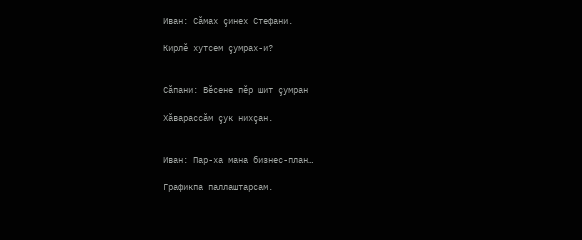Иван: Сăмах çинех Стефани.

Кирлĕ хутсем çумрах-и?


Сăпани: Вĕсене пĕр шит çумран

Хăварассăм çук нихçан.


Иван: Пар-ха мана бизнес-план…

Графикпа паллаштарсам.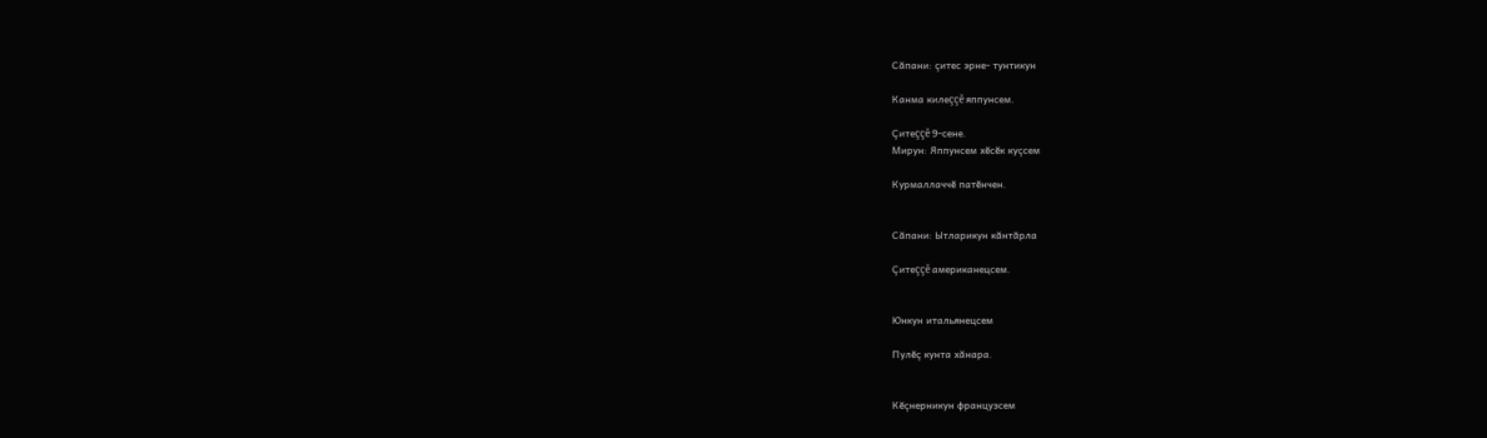Сăпани: çитес эрне- тунтикун

Канма килеççĕ яппунсем.

Çитеççĕ 9-сене.
Мирун: Яппунсем хĕсĕк куçсем

Курмаллаччĕ патĕнчен.


Сăпани: Ытларикун кăнтăрла

Çитеççĕ американецсем.


Юнкун итальянецсем

Пулĕç кунта хăнара.


Кĕçнерникун французсем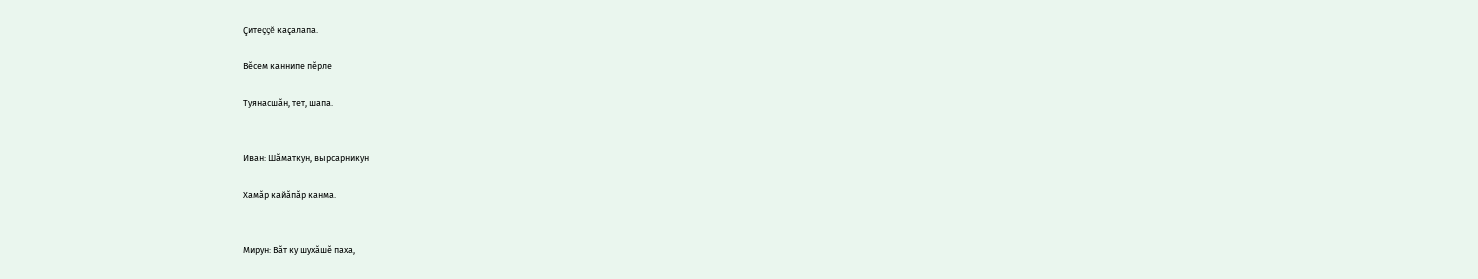Çитеççĕ каçалапа.

Вĕсем каннипе пĕрле

Туянасшăн, тет, шапа.


Иван: Шăматкун, вырсарникун

Хамăр кайăпăр канма.


Мирун: Вăт ку шухăшĕ паха,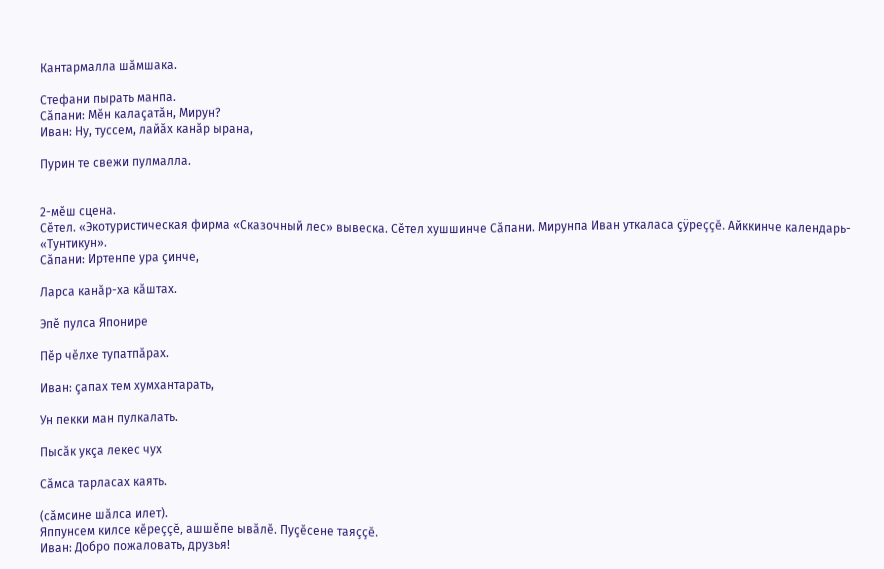Кантармалла шăмшака.

Стефани пырать манпа.
Сăпани: Мĕн калаçатăн, Мирун?
Иван: Ну, туссем, лайăх канăр ырана,

Пурин те свежи пулмалла.


2-мĕш сцена.
Сĕтел. «Экотуристическая фирма «Сказочный лес» вывеска. Сĕтел хушшинче Сăпани. Мирунпа Иван уткаласа çÿреççĕ. Айккинче календарь- «Тунтикун».
Сăпани: Иртенпе ура çинче,

Ларса канăр-ха кăштах.

Эпĕ пулса Японире

Пĕр чĕлхе тупатпăрах.

Иван: çапах тем хумхантарать,

Ун пекки ман пулкалать.

Пысăк укçа лекес чух

Сăмса тарласах каять.

(сăмсине шăлса илет).
Яппунсем килсе кĕреççĕ, ашшĕпе ывăлĕ. Пуçĕсене таяççĕ.
Иван: Добро пожаловать, друзья!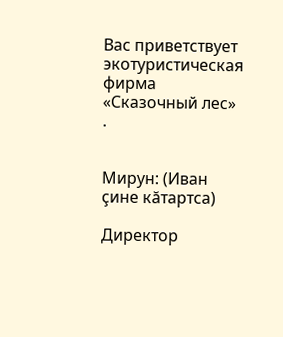Вас приветствует экотуристическая фирма «Сказочный лес» .


Мирун: (Иван çине кăтартса)

Директор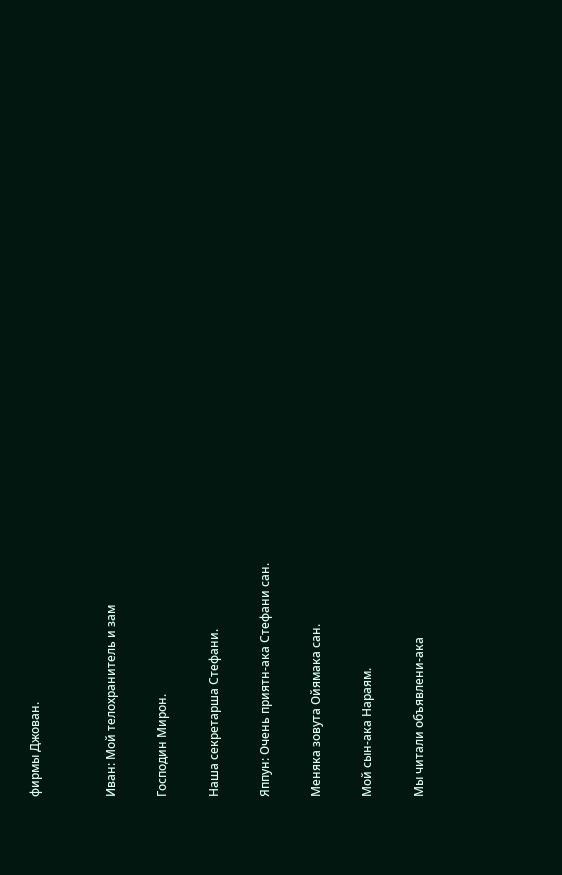фирмы Джован.


Иван: Мой телохранитель и зам

Господин Мирон.

Наша секретарша Стефани.

Яппун: Очень приятн-ака Стефани сан.

Меняка зовута Ойямака сан.

Мой сын-ака Нараям.

Мы читали объявлени-ака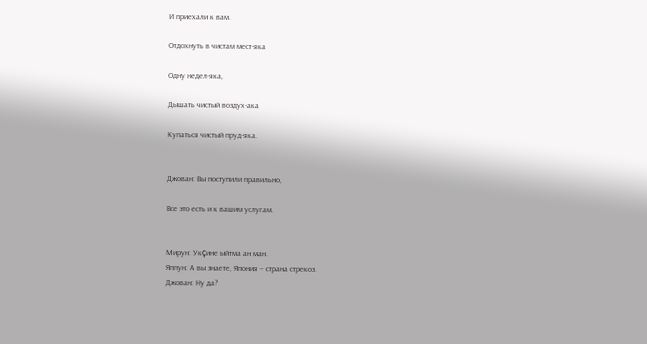И приехали к вам.

Отдохнуть в чистам мест-яка

Одну недел-яка,

Дышать чистый воздух-ака

Купаться чистый пруд-яка.


Джован: Вы поступили правильно,

Все это есть и к вашим услугам.


Мирун: Укçине ыйтма ан ман.
Яппун: А вы знаете, Япония – страна стрекоз.
Джован: Ну да?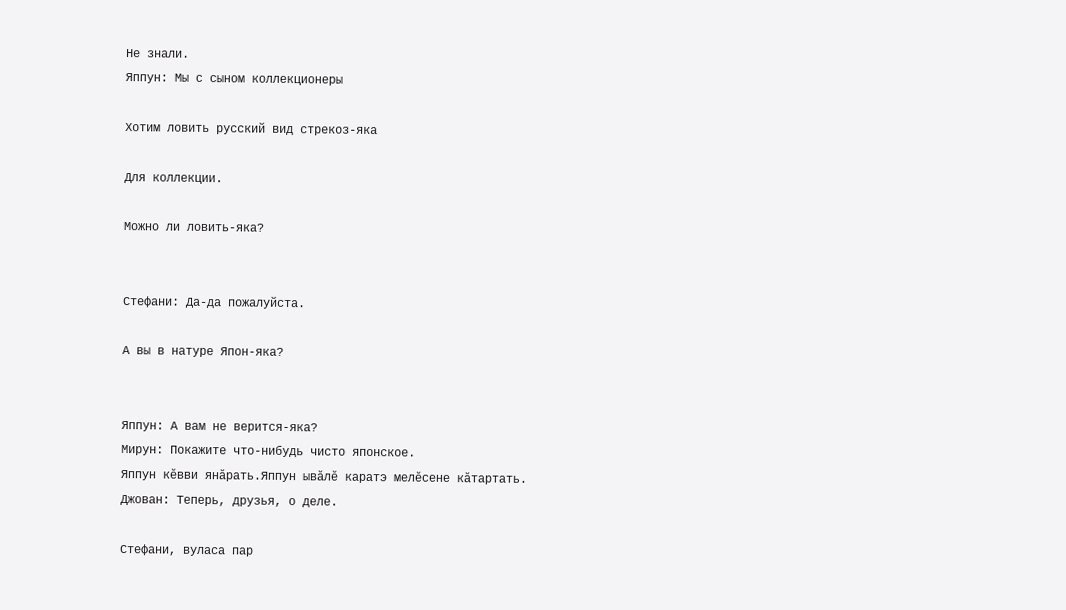Не знали.
Яппун: Мы с сыном коллекционеры

Хотим ловить русский вид стрекоз-яка

Для коллекции.

Можно ли ловить-яка?


Стефани: Да-да пожалуйста.

А вы в натуре Япон-яка?


Яппун: А вам не верится-яка?
Мирун: Покажите что-нибудь чисто японское.
Яппун кĕвви янăрать.Яппун ывăлĕ каратэ мелĕсене кăтартать.
Джован: Теперь, друзья, о деле.

Стефани, вуласа пар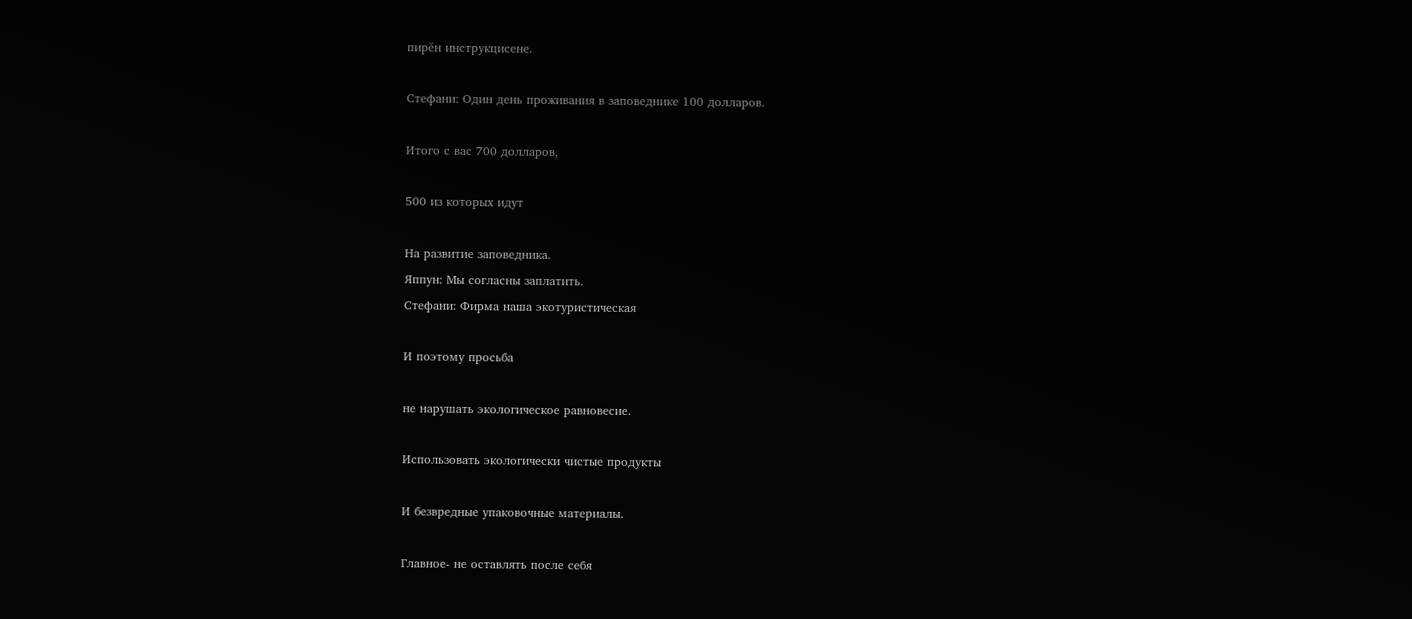пирĕн инструкцисене.

Стефани: Один день проживания в заповеднике 100 долларов.

Итого с вас 700 долларов,

500 из которых идут

На развитие заповедника.
Яппун: Мы согласны заплатить.
Стефани: Фирма наша экотуристическая

И поэтому просьба

не нарушать экологическое равновесие.

Использовать экологически чистые продукты

И безвредные упаковочные материалы.

Главное- не оставлять после себя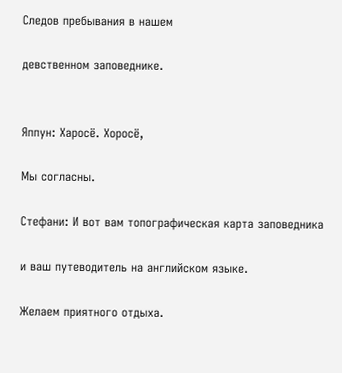Следов пребывания в нашем

девственном заповеднике.


Яппун: Харосё. Хоросё,

Мы согласны.

Стефани: И вот вам топографическая карта заповедника

и ваш путеводитель на английском языке.

Желаем приятного отдыха.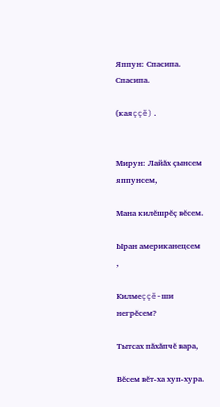Яппун: Спасипа. Спасипа.

(каяççĕ).


Мирун: Лайăх çынсем яппунсем,

Мана килĕшрĕç вĕсем.

Ыран американецсем ,

Килмеççĕ-ши негрĕсем?

Тытсах пăхăпчĕ вара,

Вĕсем вĕт-ха хуп-хура.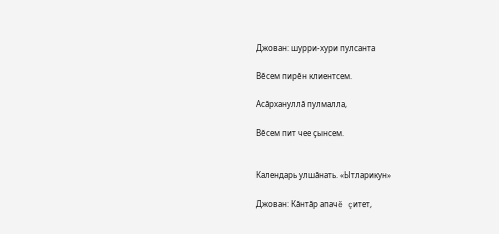Джован: шурри-хури пулсанта

Вĕсем пирĕн клиентсем.

Асăрхануллă пулмалла,

Вĕсем пит чее çынсем.


Календарь улшăнать. «Ытларикун»

Джован: Кăнтăр апачĕ çитет,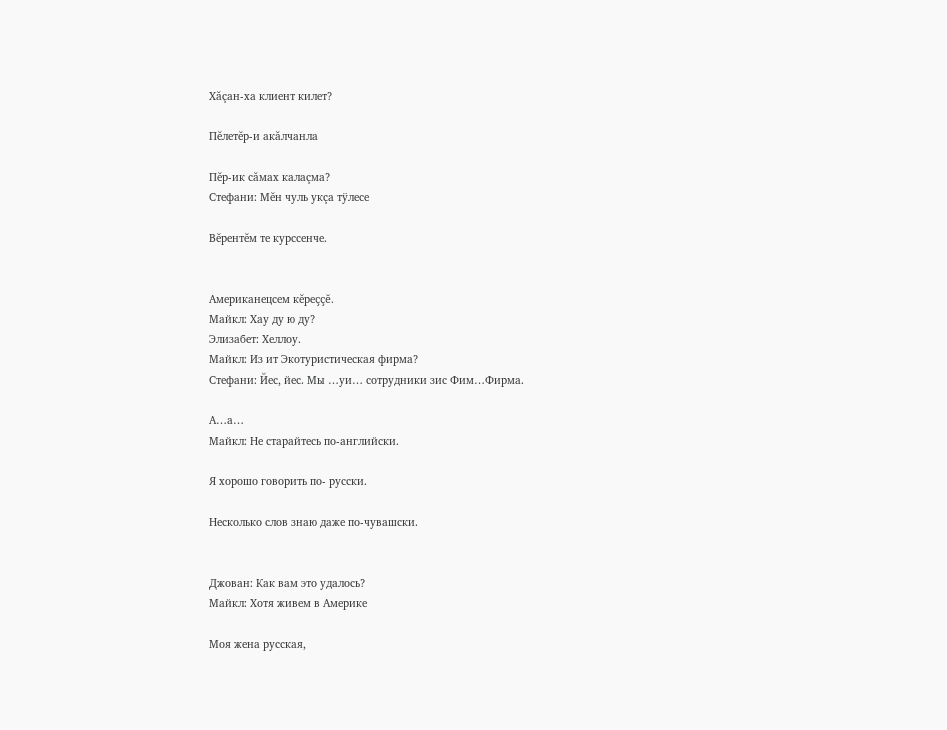Хăçан-ха клиент килет?

Пĕлетĕр-и акăлчанла

Пĕр-ик сăмах калаçма?
Стефани: Мĕн чуль укçа тÿлесе

Вĕрентĕм те курссенче.


Американецсем кĕреççĕ.
Майкл: Хау ду ю ду?
Элизабет: Хеллоу.
Майкл: Из ит Экотуристическая фирма?
Стефани: Йес, йес. Мы …уи… сотрудники зис Фим…Фирма.

А…а…
Майкл: Не старайтесь по-английски.

Я хорошо говорить по- русски.

Несколько слов знаю даже по-чувашски.


Джован: Как вам это удалось?
Майкл: Хотя живем в Америке

Моя жена русская,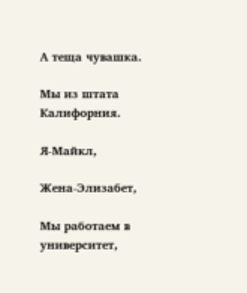А теща чувашка.

Мы из штата Калифорния.

Я-Майкл,

Жена-Элизабет,

Мы работаем в университет,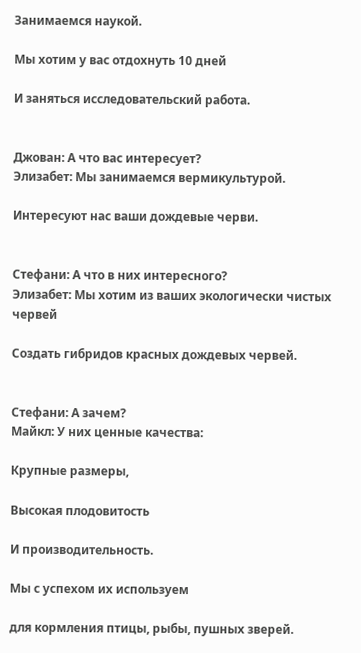Занимаемся наукой.

Мы хотим у вас отдохнуть 10 дней

И заняться исследовательский работа.


Джован: А что вас интересует?
Элизабет: Мы занимаемся вермикультурой.

Интересуют нас ваши дождевые черви.


Стефани: А что в них интересного?
Элизабет: Мы хотим из ваших экологически чистых червей

Создать гибридов красных дождевых червей.


Стефани: А зачем?
Майкл: У них ценные качества:

Крупные размеры,

Высокая плодовитость

И производительность.

Мы с успехом их используем

для кормления птицы, рыбы, пушных зверей.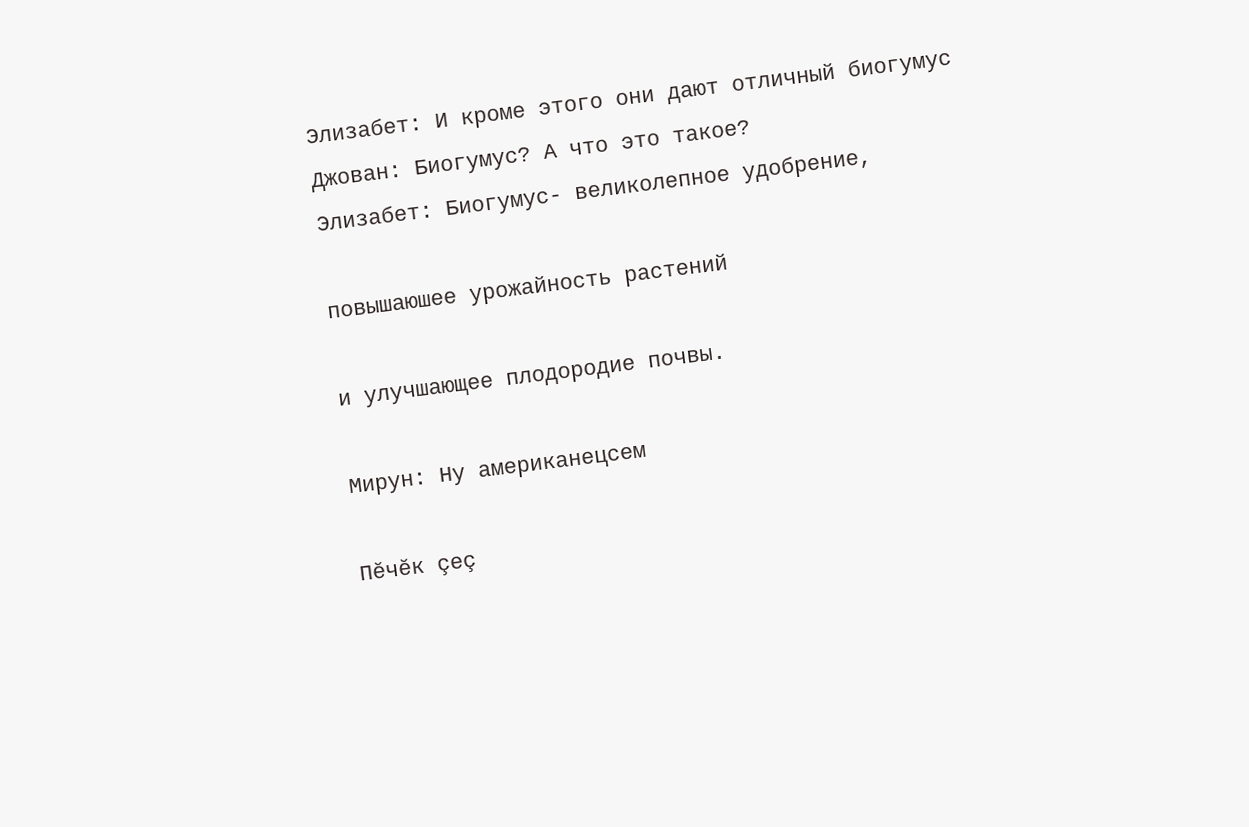Элизабет: И кроме этого они дают отличный биогумус
Джован: Биогумус? А что это такое?
Элизабет: Биогумус- великолепное удобрение,

повышаюшее урожайность растений

и улучшающее плодородие почвы.

Мирун: Ну американецсем

Пĕчĕк çеç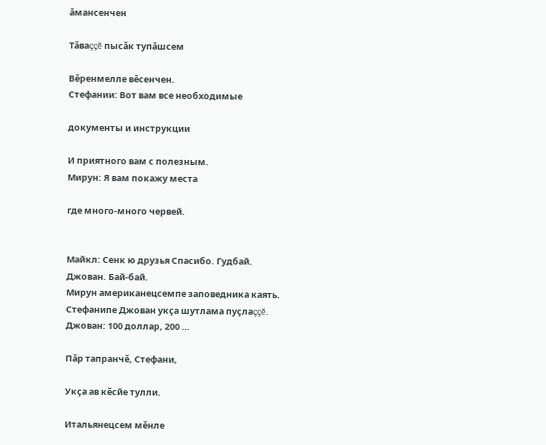ăмансенчен

Тăваççĕ пысăк тупăшсем

Вĕренмелле вĕсенчен.
Стефании: Вот вам все необходимые

документы и инструкции

И приятного вам с полезным.
Мирун: Я вам покажу места

где много-много червей.


Майкл: Сенк ю друзья Спасибо. Гудбай.
Джован. Бай-бай.
Мирун американецсемпе заповедника каять.
Стефанипе Джован укçа шутлама пуçлаççĕ.
Джован: 100 доллар, 200 …

Пăр тапранчĕ, Стефани,

Укçа ав кĕсйе тулли.

Итальянецсем мĕнле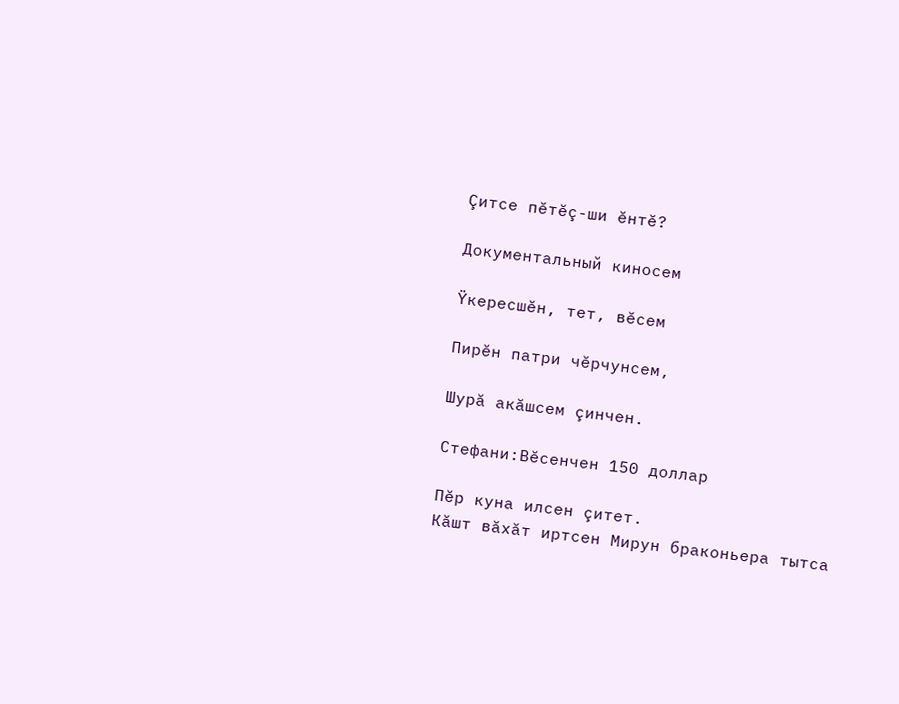Çитсе пĕтĕç-ши ĕнтĕ?

Документальный киносем

Ÿкересшĕн, тет, вĕсем

Пирĕн патри чĕрчунсем,

Шурă акăшсем çинчен.

Стефани:Вĕсенчен 150 доллар

Пĕр куна илсен çитет.
Кăшт вăхăт иртсен Мирун браконьера тытса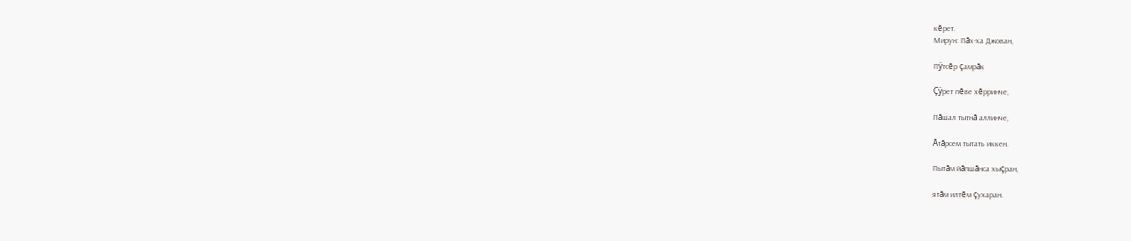кĕрет.
Мирун: Пăх-ха Джован,

Пÿтсĕр çамрăк

Çÿрет пĕве хĕрринче,

Пăшал тытнă аллинче,

Ăтăрсем тытать иккен.

Пытăм йăпшăнса хыçран,

ятăм илтĕм çухаран.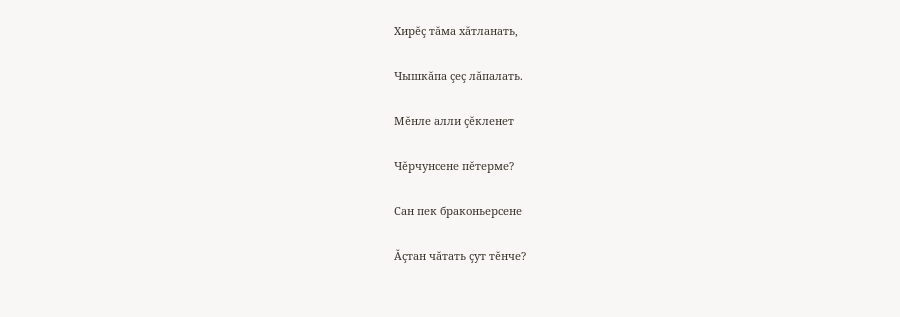Хирĕç тăма хăтланать,

Чышкăпа çеç лăпалать.

Мĕнле алли çĕкленет

Чĕрчунсене пĕтерме?

Сан пек браконьерсене

Ăçтан чăтать çут тĕнче?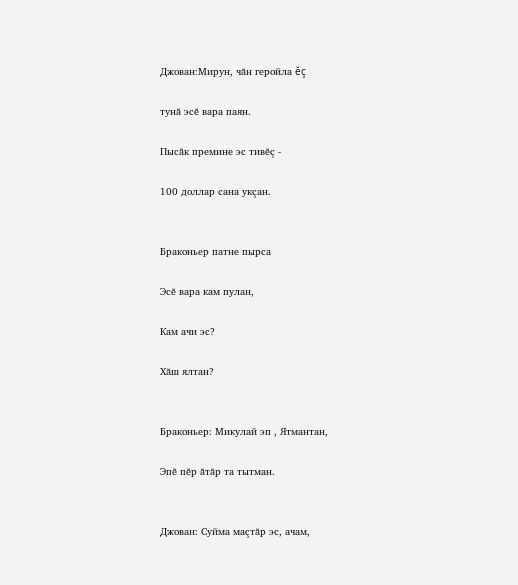Джован:Мирун, чăн геройла ĕç

тунă эсĕ вара паян.

Пысăк премине эс тивĕç -

100 доллар сана укçан.


Браконьер патне пырса

Эсĕ вара кам пулан,

Кам ачи эс?

Хăш ялтан?


Браконьер: Микулай эп , Ятмантан,

Эпĕ пĕр ăтăр та тытман.


Джован: Суйма маçтăр эс, ачам,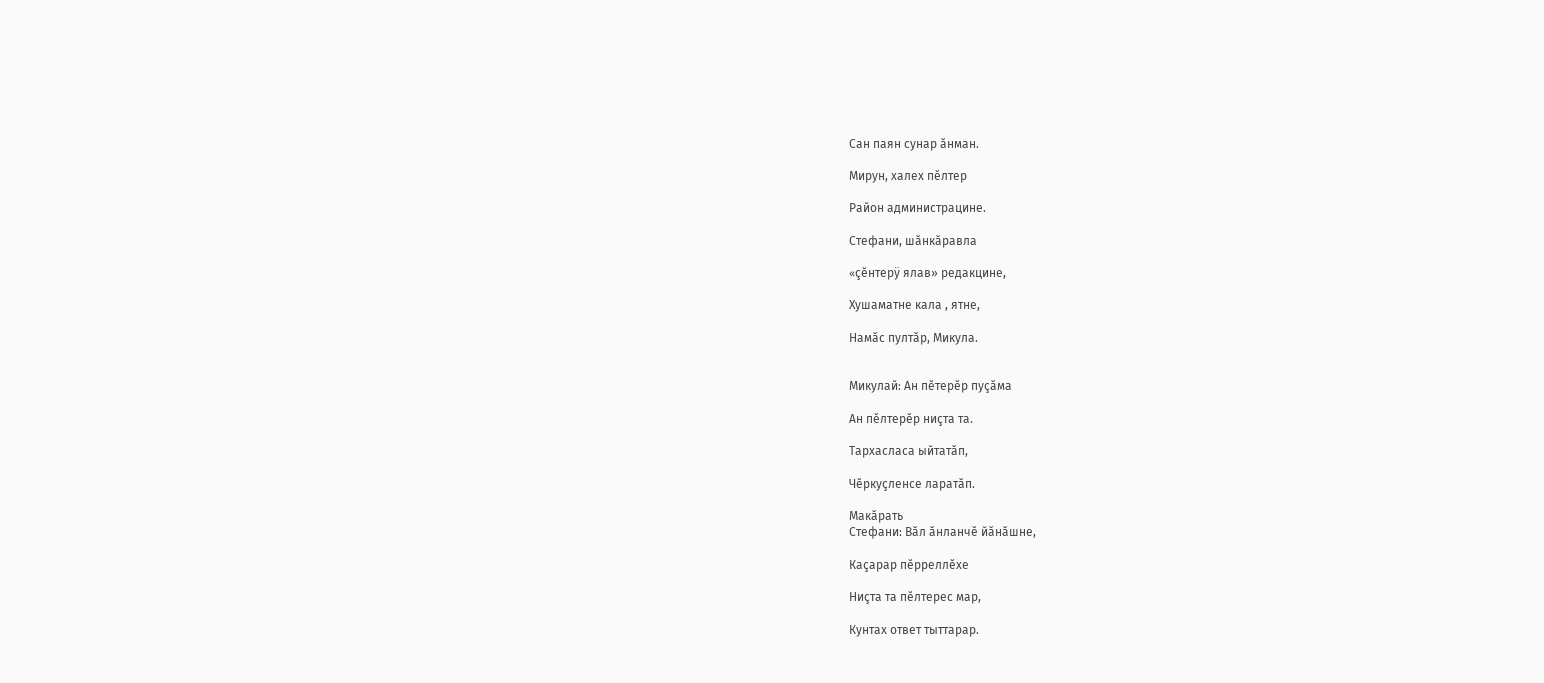Сан паян сунар ăнман.

Мирун, халех пĕлтер

Район администрацине.

Стефани, шăнкăравла

«çĕнтерÿ ялав» редакцине,

Хушаматне кала , ятне,

Намăс пултăр, Микула.


Микулай: Ан пĕтерĕр пуçăма

Ан пĕлтерĕр ниçта та.

Тархасласа ыйтатăп,

Чĕркуçленсе ларатăп.

Макăрать
Стефани: Вăл ăнланчĕ йăнăшне,

Каçарар пĕрреллĕхе

Ниçта та пĕлтерес мар,

Кунтах ответ тыттарар.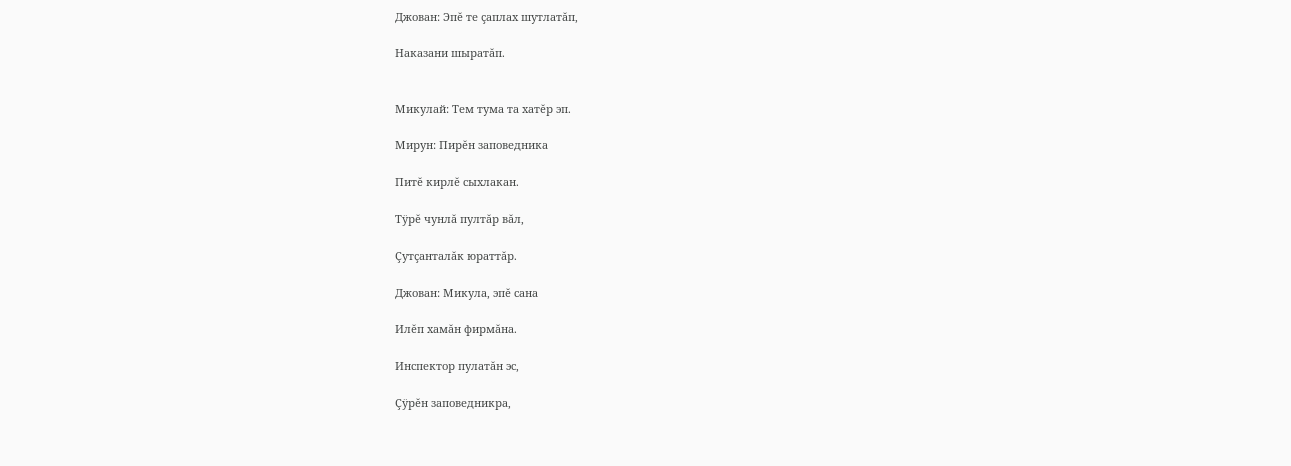Джован: Эпĕ те çаплах шутлатăп,

Наказани шыратăп.


Микулай: Тем тума та хатĕр эп.

Мирун: Пирĕн заповедника

Питĕ кирлĕ сыхлакан.

Тÿрĕ чунлă пултăр вăл,

Çутçанталăк юраттăр.

Джован: Микула, эпĕ сана

Илĕп хамăн фирмăна.

Инспектор пулатăн эс,

Çÿрĕн заповедникра,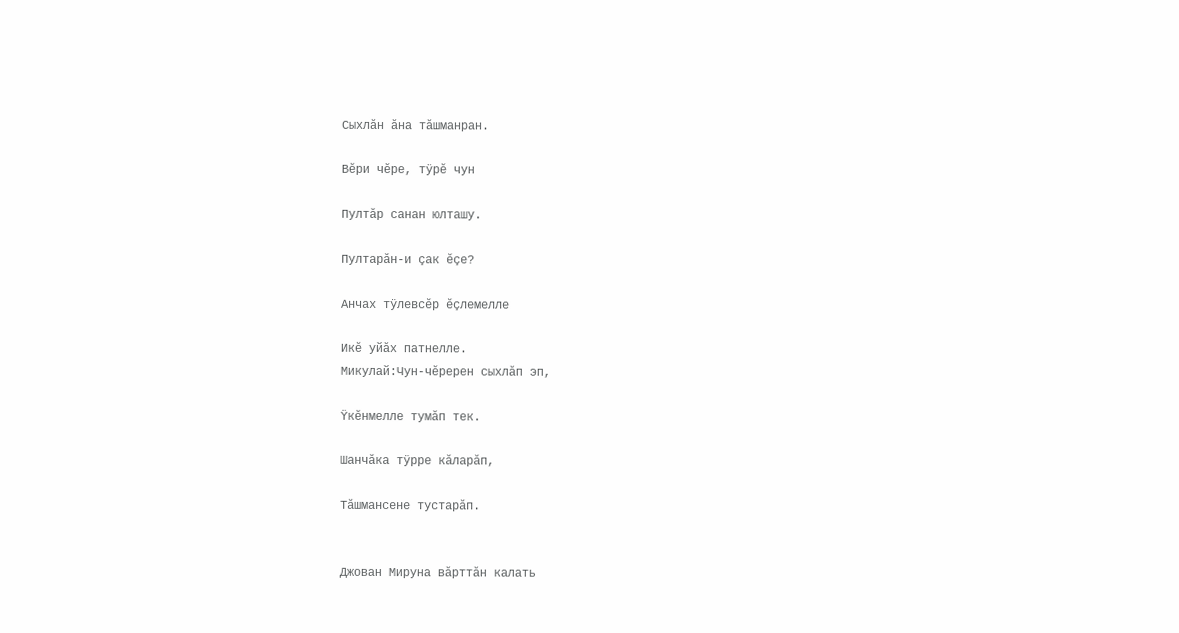Сыхлăн ăна тăшманран.

Вĕри чĕре, тÿрĕ чун

Пултăр санан юлташу.

Пултарăн-и çак ĕçе?

Анчах тÿлевсĕр ĕçлемелле

Икĕ уйăх патнелле.
Микулай:Чун-чĕререн сыхлăп эп,

Ÿкĕнмелле тумăп тек.

Шанчăка тÿрре кăларăп,

Тăшмансене тустарăп.


Джован Мируна вăрттăн калать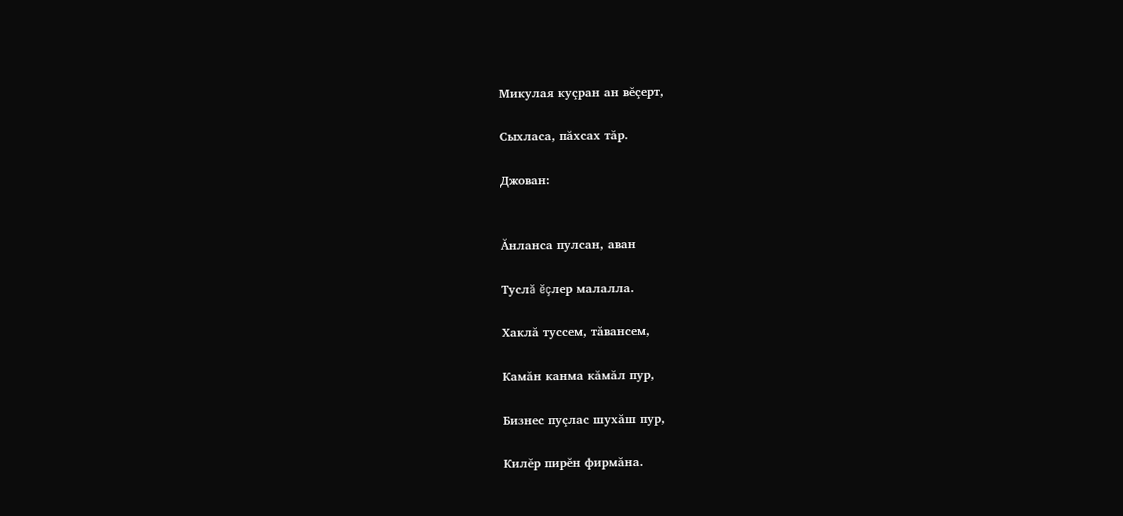Микулая куçран ан вĕçерт,

Сыхласа, пăхсах тăр.

Джован:


Ăнланса пулсан, аван

Туслă ĕçлер малалла.

Хаклă туссем, тăвансем,

Камăн канма кăмăл пур,

Бизнес пуçлас шухăш пур,

Килĕр пирĕн фирмăна.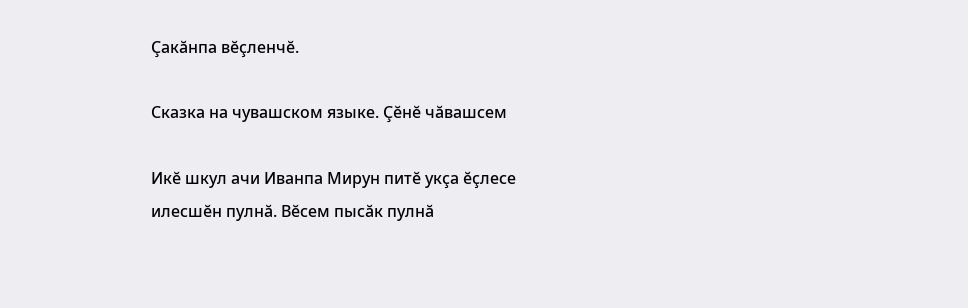Çакăнпа вĕçленчĕ.

Сказка на чувашском языке. Çĕнĕ чăвашсем

Икĕ шкул ачи Иванпа Мирун питĕ укçа ĕçлесе илесшĕн пулнă. Вĕсем пысăк пулнă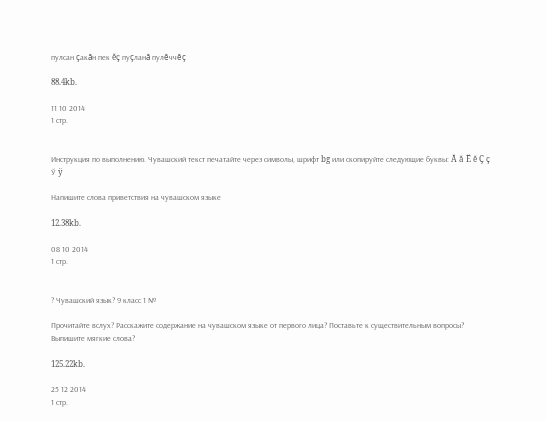пулсан çакăн пек ĕç пуçланă пулĕччĕç

88.4kb.

11 10 2014
1 стр.


Инструкция по выполнению. Чувашский текст печатайте через символы, шрифт bg или скопируйте следующие буквы: Ă ă Ĕ ĕ Ç ç Ў ÿ

Напишите слова приветствия на чувашском языке

12.38kb.

08 10 2014
1 стр.


? Чувашский язык? 9 класс 1 №

Прочитайте вслух? Расскажите содержание на чувашском языке от первого лица? Поставьте к существительным вопросы? Выпишите мягкие слова?

125.22kb.

25 12 2014
1 стр.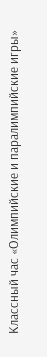Классный час «Олимпийские и паралимпийские игры»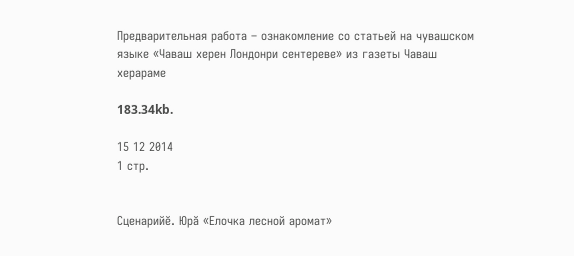Предварительная работа – ознакомление со статьей на чувашском языке «Чаваш херен Лондонри сентереве» из газеты Чаваш херараме

183.34kb.

15 12 2014
1 стр.


Сценарийĕ. Юрă «Елочка лесной аромат»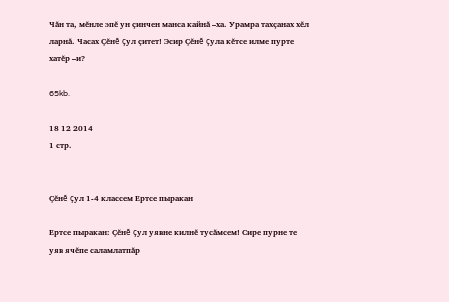Чăн та, мĕнле эпĕ ун çинчен манса кайнă –ха. Урамра тахçанах хĕл ларнă. Часах Çĕнĕ çул çитет! Эсир Çĕнĕ çула кĕтсе илме пурте хатĕр –и?

65kb.

18 12 2014
1 стр.


Çĕнĕ çул 1-4 классем Ертсе пыракан

Ертсе пыракан: Çĕнĕ çул уявне килнĕ тусăмсем! Сире пурне те уяв ячĕпе саламлатпăр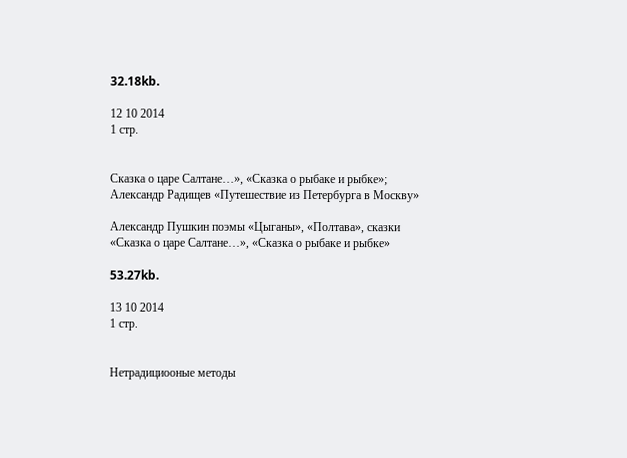32.18kb.

12 10 2014
1 стр.


Сказка о царе Салтане…», «Сказка о рыбаке и рыбке»; Александр Радищев «Путешествие из Петербурга в Москву»

Александр Пушкин поэмы «Цыганы», «Полтава», сказки «Сказка о царе Салтане…», «Сказка о рыбаке и рыбке»

53.27kb.

13 10 2014
1 стр.


Нетрадициооные методы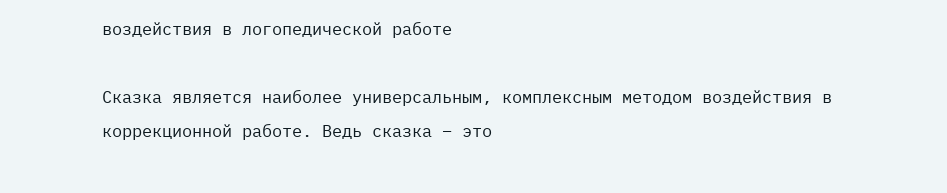воздействия в логопедической работе

Сказка является наиболее универсальным, комплексным методом воздействия в коррекционной работе. Ведь сказка – это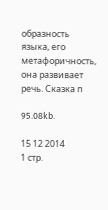образность языка, его метафоричность, она развивает речь. Сказка п

95.08kb.

15 12 2014
1 стр.